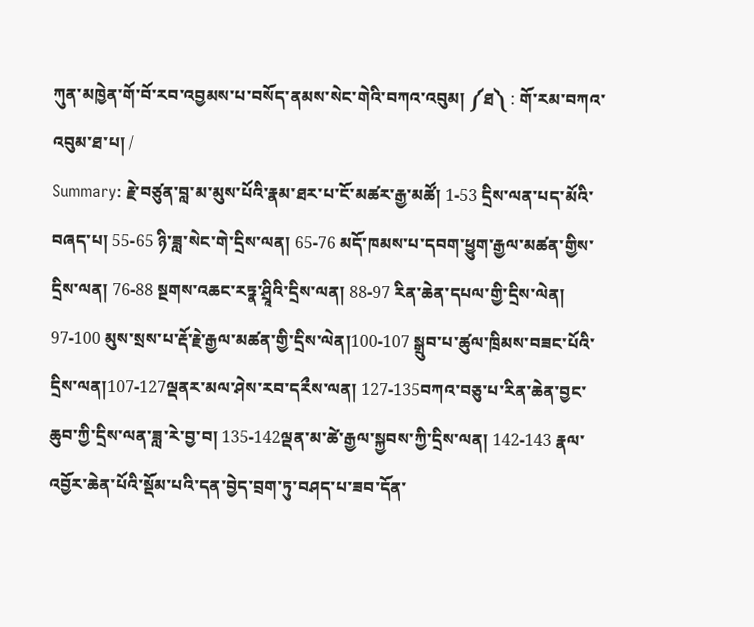ཀུན་མཁྱེན་གོ་བོ་རབ་འབྱམས་པ་བསོད་ནམས་སེང་གེའི་བཀའ་འབུམ། ༼ཐ༽ : གོ་རམ་བཀའ་འབུམ་ཐ་པ། /
Summary: རྗེ་བཙུན་བླ་མ་མུས་པོའི་རྣམ་ཐར་པ་ངོ་མཚར་རྒྱ་མཚོ། 1-53 དྲིས་ལན་པད་མོའི་བཞད་པ། 55-65 ཉི་ཟླ་སེང་གེ་དྲིས་ལན། 65-76 མདོ་ཁམས་པ་དབག་ཕྱུག་རྒྱལ་མཚན་གྱིས་དྲིས་ལན། 76-88 སྔགས་འཆང་རཏྣ་ཤྲཱིའི་དྲིས་ལན། 88-97 རིན་ཆེན་དཔལ་གྱི་དྲིས་ལེན། 97-100 མུས་སྲས་པ་རྡོ་རྗེ་རྒྱལ་མཚན་གྱི་དྲིས་ལེན།100-107 སྒྲུབ་པ་ཚུལ་ཁྲིམས་བཟང་པོའི་དྲིས་ལན།107-127ལྡནར་མལ་ཤེས་རབ་དརྀས་ལན། 127-135བཀའ་བཅུ་པ་རིན་ཆེན་བྱང་ཆུབ་ཀྱི་དྲིས་ལན་ཟླ་རེ་བྱ་བ། 135-142ལྡན་མ་ཚེ་རྒྱལ་སྐྱབས་ཀྱི་དྲིས་ལན། 142-143 རྣལ་འབྱོར་ཆེན་པོའི་སྡོམ་པའི་དན་བྱེད་བྲག་ཏུ་བཤད་པ་ཟབ་དོན་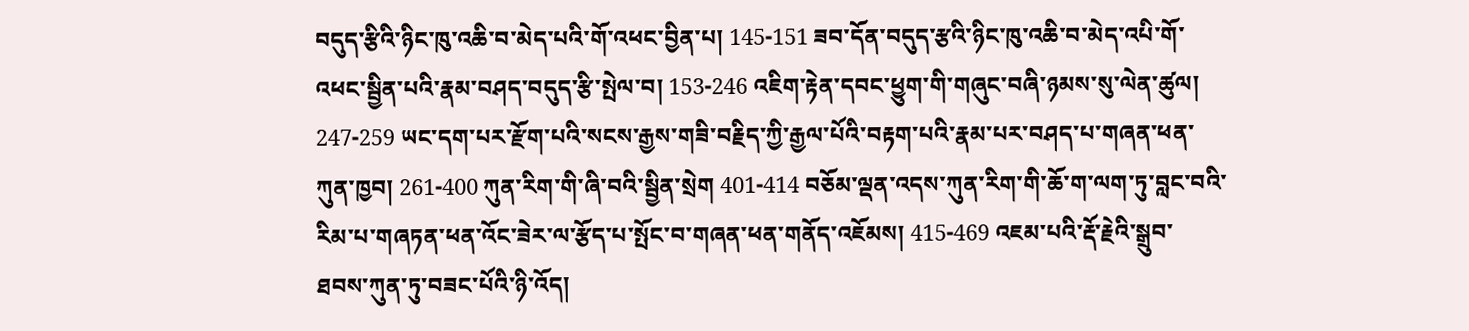བདུད་རྩིའི་ཉིང་ཁུ་འཆི་བ་མེད་པའི་གོ་འཕང་བྱིན་པ། 145-151 ཟབ་དོན་བདུད་རྩའི་ཉིང་ཁུ་འཆི་བ་མེད་འཔི་གོ་འཕང་སྦྱིན་པའི་རྣམ་བཤད་བདུད་རྩི་སྤེལ་བ། 153-246 འཇིག་རྟེན་དབང་ཕྱུག་གི་གཞུང་བཞི་ཉམས་སུ་ལེན་ཚུལ། 247-259 ཡང་དག་པར་རྫོག་པའི་སངས་རྒྱས་གཟི་བརྗིད་ཀྱི་རྒྱལ་པོའི་བརྟག་པའི་རྣམ་པར་བཤད་པ་གཞན་ཕན་ཀུན་ཁྱབ། 261-400 ཀུན་རིག་གི་ཞི་བའི་སྦྱིན་སྲེག 401-414 བཅོམ་ལྡན་འདས་ཀུན་རིག་གི་ཆོ་ག་ལག་ཏུ་བླང་བའི་རིམ་པ་གཞཏན་ཕན་འོང་ཟེར་ལ་རྩོད་པ་སྤོང་བ་གཞན་ཕན་གནོད་འཇོམས། 415-469 འཇམ་པའི་རྡོ་རྗེའི་སྒྲུབ་ཐབས་ཀུན་ཏུ་བཟང་པོའི་ཉི་འོད།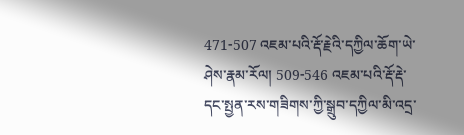471-507 འཇམ་པའི་རྡོ་རྗེའི་དཀྱིལ་ཆོག་ཡེ་ཤེས་རྣམ་རོལ། 509-546 འཇམ་པའི་རྡོ་རྡེ་དང་སྤྱན་རས་གཟིགས་ཀྱི་སྒྲུབ་དཀྱིལ་མི་འདྲ་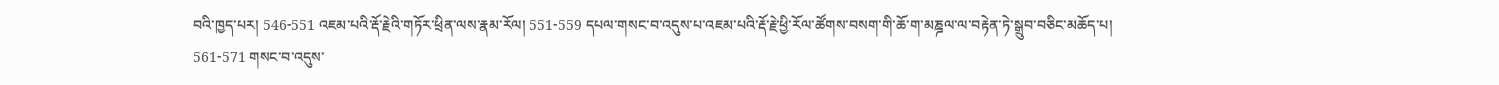བའི་ཁྱད་པར། 546-551 འཇམ་པའི་རྡོ་རྗེའི་གཏོར་ཕྲིན་ལས་རྣམ་རོལ། 551-559 དཔལ་གསང་བ་འདུས་པ་འཇམ་པའི་རྡོ་རྗེ་ཕྱི་རོལ་ཚོགས་བསག་གི་ཆོ་ག་མཎྜལ་ལ་བརྟེན་ཏེ་སྒྲུབ་བཅིང་མཆོད་པ། 561-571 གསང་བ་འདུས་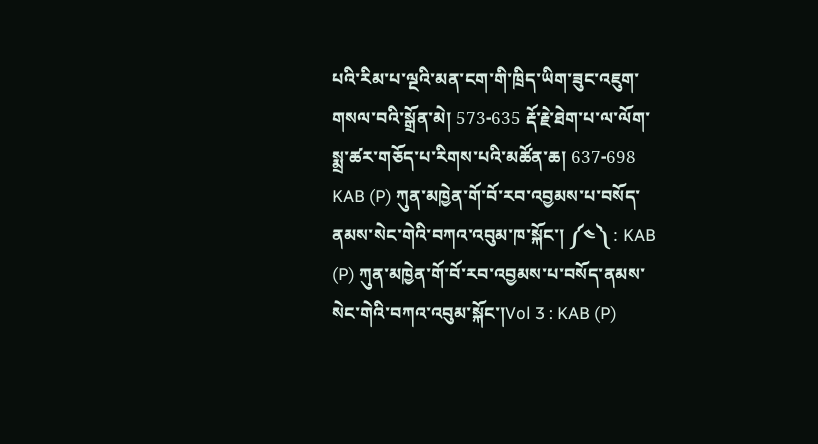པའི་རིམ་པ་ལྔའི་མན་ངག་གི་ཁྲིད་ཡིག་ཟུང་འཇུག་གསལ་བའི་སྒྲོན་མེ། 573-635 རྡོ་རྗེ་ཐེག་པ་ལ་ལོག་སྨྲ་ཚར་གཅོད་པ་རིགས་པའི་མཚོན་ཆ། 637-698
KAB (P) ཀུན་མཁྱེན་གོ་བོ་རབ་འབྱམས་པ་བསོད་ནམས་སེང་གེའི་བཀའ་འབུམ་ཁ་སྐོང་། ༼༤༽ : KAB (P) ཀུན་མཁྱེན་གོ་བོ་རབ་འབྱམས་པ་བསོད་ནམས་སེང་གེའི་བཀའ་འབུམ་སྐོང་།Vol 3 : KAB (P)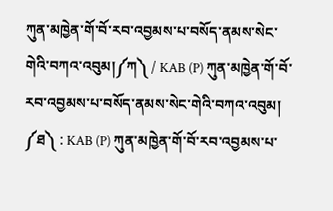ཀུན་མཁྱེན་གོ་བོ་རབ་འབྱམས་པ་བསོད་ནམས་སེང་གེའི་བཀའ་འབུམ།༼ཀ༽ / KAB (P) ཀུན་མཁྱེན་གོ་བོ་རབ་འབྱམས་པ་བསོད་ནམས་སེང་གེའི་བཀའ་འབུམ། ༼ཐ༽ : KAB (P) ཀུན་མཁྱེན་གོ་བོ་རབ་འབྱམས་པ་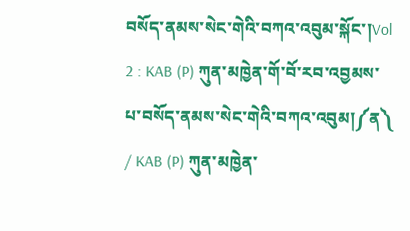བསོད་ནམས་སེང་གེའི་བཀའ་འབུམ་སྐོང་།Vol 2 : KAB (P) ཀུན་མཁྱེན་གོ་བོ་རབ་འབྱམས་པ་བསོད་ནམས་སེང་གེའི་བཀའ་འབུམ།༼ན༽ / KAB (P) ཀུན་མཁྱེན་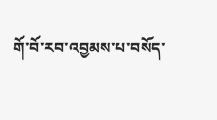གོ་བོ་རབ་འབྱམས་པ་བསོད་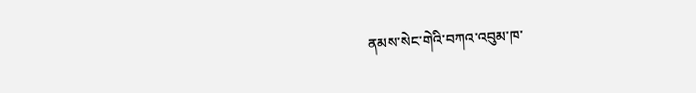ནམས་སེང་གེའི་བཀའ་འབུམ་ཁ་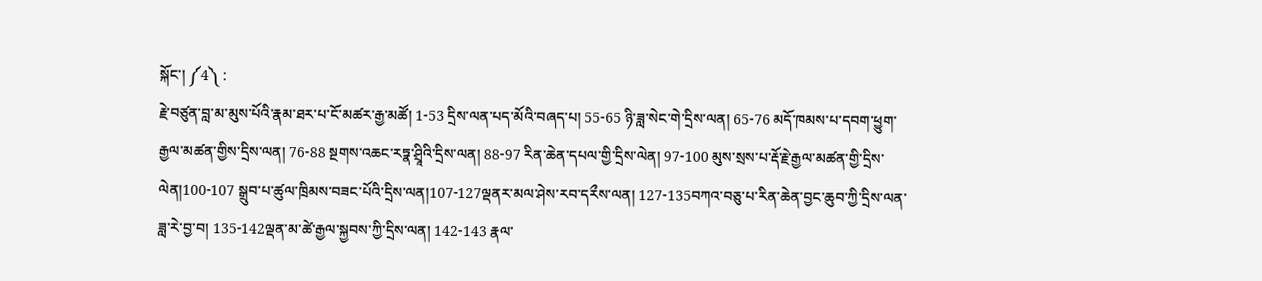སྐོང་། ༼4༽ :
རྗེ་བཙུན་བླ་མ་མུས་པོའི་རྣམ་ཐར་པ་ངོ་མཚར་རྒྱ་མཚོ། 1-53 དྲིས་ལན་པད་མོའི་བཞད་པ། 55-65 ཉི་ཟླ་སེང་གེ་དྲིས་ལན། 65-76 མདོ་ཁམས་པ་དབག་ཕྱུག་རྒྱལ་མཚན་གྱིས་དྲིས་ལན། 76-88 སྔགས་འཆང་རཏྣ་ཤྲཱིའི་དྲིས་ལན། 88-97 རིན་ཆེན་དཔལ་གྱི་དྲིས་ལེན། 97-100 མུས་སྲས་པ་རྡོ་རྗེ་རྒྱལ་མཚན་གྱི་དྲིས་ལེན།100-107 སྒྲུབ་པ་ཚུལ་ཁྲིམས་བཟང་པོའི་དྲིས་ལན།107-127ལྡནར་མལ་ཤེས་རབ་དརྀས་ལན། 127-135བཀའ་བཅུ་པ་རིན་ཆེན་བྱང་ཆུབ་ཀྱི་དྲིས་ལན་ཟླ་རེ་བྱ་བ། 135-142ལྡན་མ་ཚེ་རྒྱལ་སྐྱབས་ཀྱི་དྲིས་ལན། 142-143 རྣལ་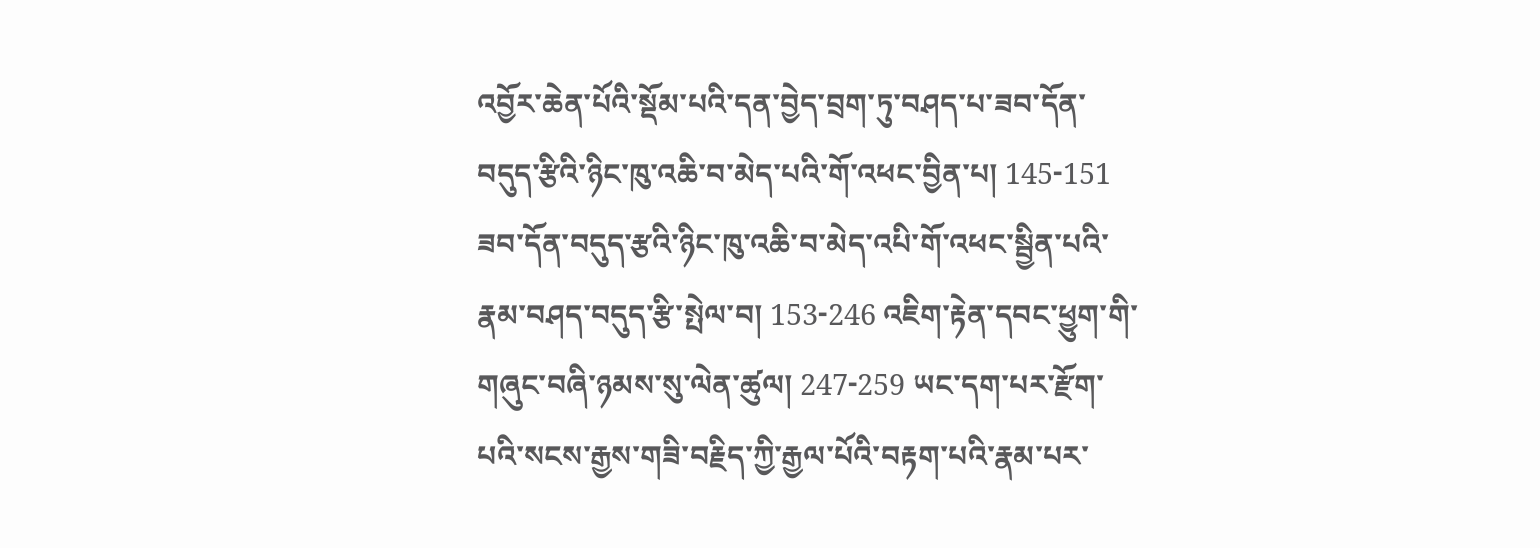འབྱོར་ཆེན་པོའི་སྡོམ་པའི་དན་བྱེད་བྲག་ཏུ་བཤད་པ་ཟབ་དོན་བདུད་རྩིའི་ཉིང་ཁུ་འཆི་བ་མེད་པའི་གོ་འཕང་བྱིན་པ། 145-151 ཟབ་དོན་བདུད་རྩའི་ཉིང་ཁུ་འཆི་བ་མེད་འཔི་གོ་འཕང་སྦྱིན་པའི་རྣམ་བཤད་བདུད་རྩི་སྤེལ་བ། 153-246 འཇིག་རྟེན་དབང་ཕྱུག་གི་གཞུང་བཞི་ཉམས་སུ་ལེན་ཚུལ། 247-259 ཡང་དག་པར་རྫོག་པའི་སངས་རྒྱས་གཟི་བརྗིད་ཀྱི་རྒྱལ་པོའི་བརྟག་པའི་རྣམ་པར་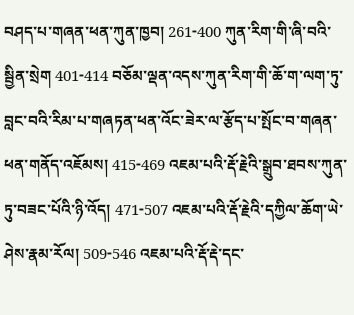བཤད་པ་གཞན་ཕན་ཀུན་ཁྱབ། 261-400 ཀུན་རིག་གི་ཞི་བའི་སྦྱིན་སྲེག 401-414 བཅོམ་ལྡན་འདས་ཀུན་རིག་གི་ཆོ་ག་ལག་ཏུ་བླང་བའི་རིམ་པ་གཞཏན་ཕན་འོང་ཟེར་ལ་རྩོད་པ་སྤོང་བ་གཞན་ཕན་གནོད་འཇོམས། 415-469 འཇམ་པའི་རྡོ་རྗེའི་སྒྲུབ་ཐབས་ཀུན་ཏུ་བཟང་པོའི་ཉི་འོད། 471-507 འཇམ་པའི་རྡོ་རྗེའི་དཀྱིལ་ཆོག་ཡེ་ཤེས་རྣམ་རོལ། 509-546 འཇམ་པའི་རྡོ་རྡེ་དང་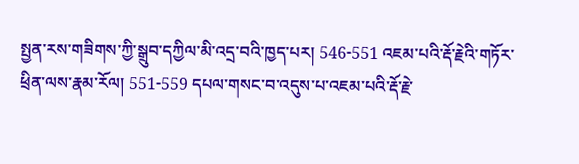སྤྱན་རས་གཟིགས་ཀྱི་སྒྲུབ་དཀྱིལ་མི་འདྲ་བའི་ཁྱད་པར། 546-551 འཇམ་པའི་རྡོ་རྗེའི་གཏོར་ཕྲིན་ལས་རྣམ་རོལ། 551-559 དཔལ་གསང་བ་འདུས་པ་འཇམ་པའི་རྡོ་རྗེ་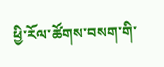ཕྱི་རོལ་ཚོགས་བསག་གི་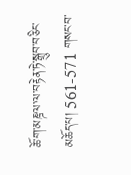ཆོ་ག་མཎྜལ་ལ་བརྟེན་ཏེ་སྒྲུབ་བཅིང་མཆོད་པ། 561-571 གསང་བ་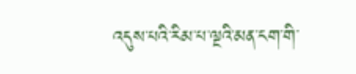འདུས་པའི་རིམ་པ་ལྔའི་མན་ངག་གི་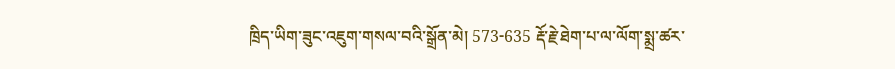ཁྲིད་ཡིག་ཟུང་འཇུག་གསལ་བའི་སྒྲོན་མེ། 573-635 རྡོ་རྗེ་ཐེག་པ་ལ་ལོག་སྨྲ་ཚར་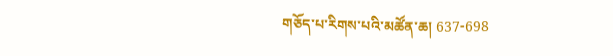གཅོད་པ་རིགས་པའི་མཚོན་ཆ། 637-698